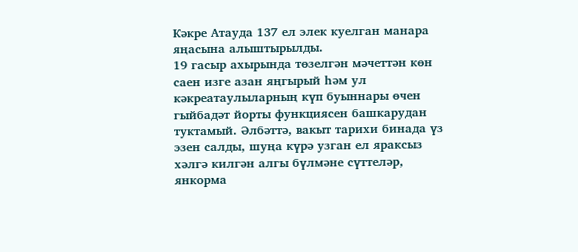Кәкре Атауда 137 ел элек куелган манара яңасына алыштырылды.
19 гасыр ахырында төзелгән мәчеттән көн саен изге азан яңгырый һәм ул кәкреатаулыларның күп буыннары өчен гыйбадәт йорты функциясен башкарудан туктамый. Әлбәттә, вакыт тарихи бинада үз эзен салды, шуңа күрә узган ел яраксыз хәлгә килгән алгы бүлмәне сүттеләр, янкорма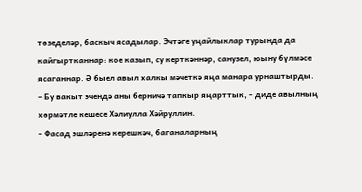төзеделәр, баскыч ясадылар. Эчтәге уңайлыклар турында да кайгыртканнар: кое казып, су керткәннәр, санузел, юыну бүлмәсе ясаганнар. Ә быел авыл халкы мәчеткә яңа манара урнаштырды.
– Бу вакыт эчендә аны берничә тапкыр яңарттык, - диде авылның хөрмәтле кешесе Хәлиулла Хәйруллин.
- Фасад эшләренә керешкәч, баганаларның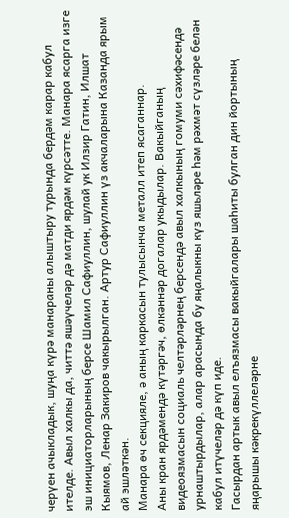черүен ачыкладык, шуңа күрә манараны алыштыру турында бердәм карар кабул ителде. Авыл халкы да, читтә яшәүчеләр дә матди ярдәм күрсәтте. Манара ясарга изге эш инициаторларының берсе Шамил Сафиуллин, шулай ук Илзир Гатин, Илшат Кыямов, Ленар Закиров чакырылган. Артур Сафиуллин үз акчаларына Казанда ярым ай эшләткән.
Манара өч секцияле, ә аның каркасын тулысынча металл итеп ясаганнар.
Аны кран ярдәмендә күтәргәч, өлкәннәр догалар укыдылар. Вакыйганың видеоязмасын социаль челтәрләрнең берсендә авыл халкының гомуми сәхифәсендә урнаштырдылар, алар арасында бу яңалыкны күз яшьләре һәм рәхмәт сүзләре белән кабул итүчеләр дә күп иде.
Гасырдан артык авыл елъязмасы вакыйгалары шаһиты булган дин йортының яңарышы кәкрекүллеләрне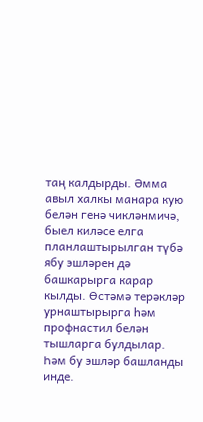таң калдырды. Әмма авыл халкы манара кую белән генә чикләнмичә, быел киләсе елга планлаштырылган түбә ябу эшләрен дә башкарырга карар кылды. Өстәмә терәкләр урнаштырырга һәм профнастил белән тышларга булдылар. Һәм бу эшләр башланды инде.